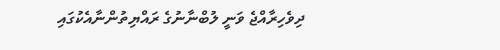ދިވެހިރާއްޖެ ވަނީ ލުބްނާނުގެ ރައްޔިތުންނާއެކުގައި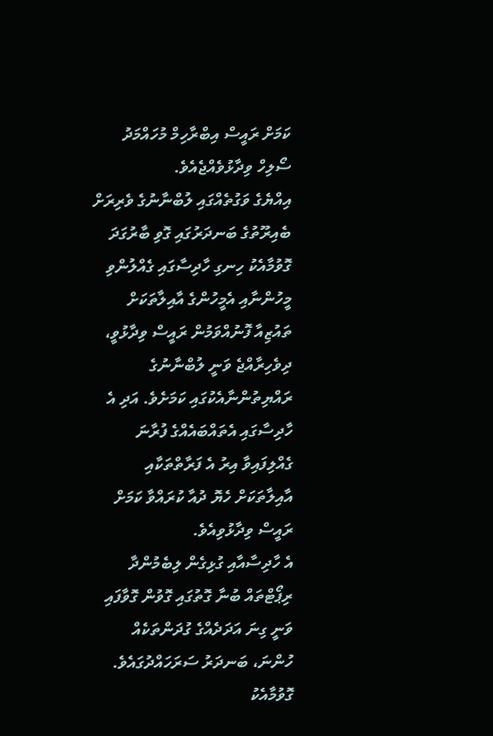ކަމަށް ރައީސް އިބްރާހިމް މުހައްމަދު ސޯލިހް ވިދާޅުވެއްޖެއެވެ.
އިއްޔެގެ ވަގުތެއްގައި ލުބްނާނުގެ ވެރިރަށް ބެއިރޫތުގެ ބަނދަރުގައި ގޮވި ބާރުގަދަ ގޮވުމާއެކު ހިނގި ހާދިސާގައި ގެއްލުންވި މީހުންނާއި އެމީހުންގެ އާއިލާތަކަށް ތައުޒިއާ ފޮނުއްވަމުން ރައީސް ވިދާޅުވީ، ދިވެހިރާއްޖެ ވަނީ ލުބްނާނުގެ ރައްޔިތުންނާއެކުގައި ކަމަށެވެ. އަދި އެ ހާދިސާގައި އެތައްބައެއްގެ ފުރާނަ ގެއްލިފައިވާ އިރު އެ ފަރާތްތަކާއި އާއިލާތަކަށް ހެޔޮ ދުއާ ކުރައްވާ ކަމަށް ރައީސް ވިދާޅުވިއެވެ.
އެ ހާދިސާއާއި ގުޅިގެން ލިބެމުންދާ ރިޕޯޓްތައް ބުނާ ގޮތުގައި ގޮވުން ގޮވާފައި ވަނީ ގިނަ އަދަދެއްގެ ގުދަންތަކެއް ހުންނަ، ބަނދަރު ސަރަހައްދުގައެވެ. ގޮވުމާއެކު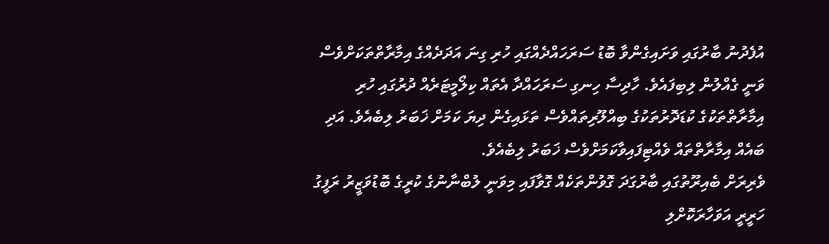އުފެދުނު ބާރުގައި ވަށައިގެންވާ ބޮޑު ސަރަހައްދެއްގައި ހުރި ގިނަ އަދަދެއްގެ އިމާރާތްތަކަށްވެސް ވަނީ ގެއްލުން ލިބިފައެވެ. ހާދިސާ ހިނގި ސަރަހައްދާ އެތައް ކިލޯމީޓަރެއް ދުރުގައި ހުރި އިމާރާތްތަކުގެ ކުޑަދޮރުތަކުގެ ބިއްލޫރިތައްވެސް ތަޅައިގެން ދިޔަ ކަމަށް ޚަބަރު ލިބެއެވެ. އަދި ބައެއް އިމާރާތްތައް ވެއްޓިފައިވާކަމަށްވެސް ޚަބަރު ލިބެއެވެ.
ވެރިރަށް ބެއިރޫތުގައި ބާރުގަދަ ގޮވުންތަކެއް ގޮވާފައި މިވަނީ ލުބްނާނުގެ ކުރީގެ ބޮޑުވަޒީރު ރަފީގު ހަރީރީ އަވަހާރަކޮށްލި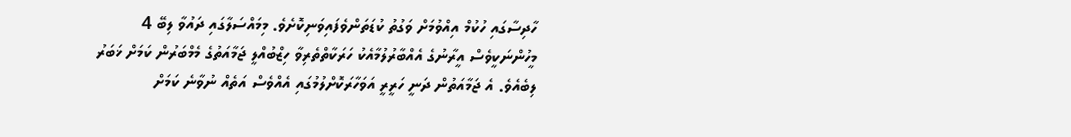ހާދިސާގައި ހުކުމް އިއްވުމަށް ވަގުތު ކުޑަތަންވެފައިވަނިކޮށެވެ. މިމައްސަލާގައި ދައުވާ ލިބޭ 4 މީހުންނަކީވެސް އީރާނުގެ އެއްބާރުލުމާއެކު ހަރަކާތްތެރިވާ ހިޒްބުއްލީ ޖަމާއަތުގެ މެމްބަރުން ކަމަށް ޚަބަރު ލިބެއެވެ. އެ ޖަމާއަތުން ދަނީ ހަރީރީ އަވަހާރަކޮށްލުމުގައި އެއްވެސް އަތެއް ނުވާނެ ކަމަށް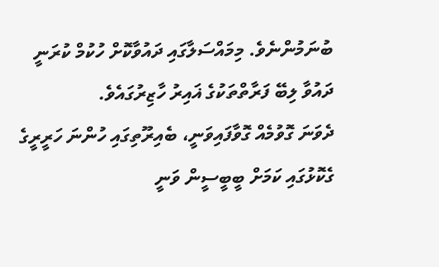ބުނަމުންނެވެ. މިމައްސަލާގައި ދައުވާކޮށް ހުކުމް ކުރަނީ ދައުވާ ލިބޭ ފަރާތްތަކުގެ ޣައިރު ހާޒިރުގައެވެ.
ދެވަނަ ގޮވުމެއް ގޮވާފައިވަނީ، ބެއިރޫތިގައި ހުންނަ ހަރީރީގެ ގެކޮޅުގައި ކަމަށް ބީބީސީން ވަނީ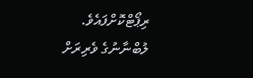ރިޕޯޓްކޮށްފައެވެ.
ލުބްނާނުގެ ވެރިރަށް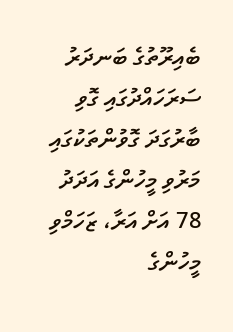ބެއިރޫތުގެ ބަނދަރު ސަރަހައްދުގައި ގޮވި ބާރުގަދަ ގޮވުންތަކުގައި މަރުވި މީހުންގެ އަދަދު 78 އަށް އަރާ، ޒަހަމްވި މީހުންގެ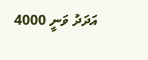އަދަދު ވަނީ 4000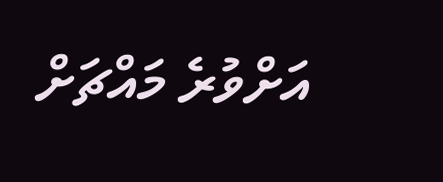އަށްވުރެ މައްޗަށް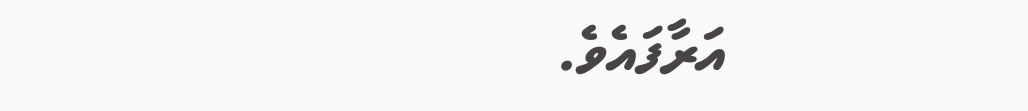އަރާފައެވެ.